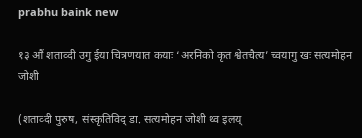prabhu baink new

१३ औं शताव्दी उगु ईया चित्रणयात कयाः ‘अरनिको कृत श्वेतचैत्य’ च्वयागु खः सत्यमोहन जोशी

(शताव्दी पुरुष, संस्कृतिविद् डा. सत्यमोहन जोशी थ्व इलय्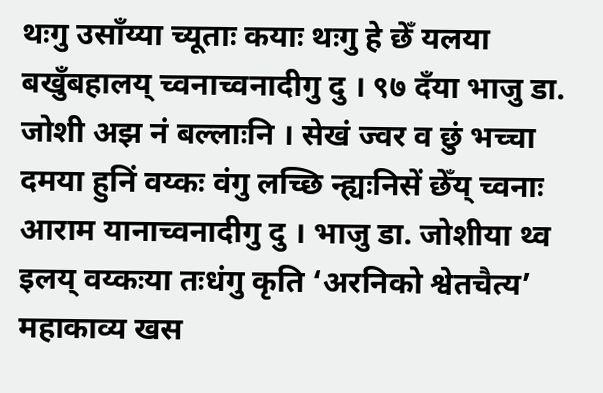थःगु उसाँय्या च्यूताः कयाः थःगु हे छेँ यलया बखुँबहालय् च्वनाच्वनादीगु दु । ९७ दँया भाजु डा. जोशी अझ नं बल्लाःनि । सेखं ज्वर व छुं भच्चा दमया हुनिं वय्कः वंगु लच्छि न्ह्यःनिसें छेँय् च्वनाः आराम यानाच्वनादीगु दु । भाजु डा. जोशीया थ्व इलय् वय्कःया तःधंगु कृति ‘अरनिको श्वेतचैत्य’ महाकाव्य खस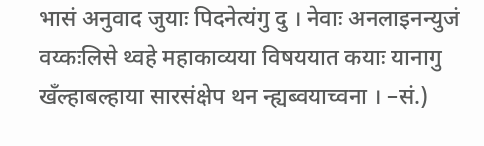भासं अनुवाद जुयाः पिदनेत्यंगु दु । नेवाः अनलाइनन्युजं वय्कःलिसे थ्वहे महाकाव्यया विषययात कयाः यानागु खँल्हाबल्हाया सारसंक्षेप थन न्ह्यब्वयाच्वना । –सं.)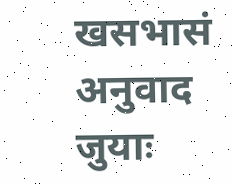खसभासं अनुवाद जुयाः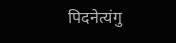पिदनेत्यंगु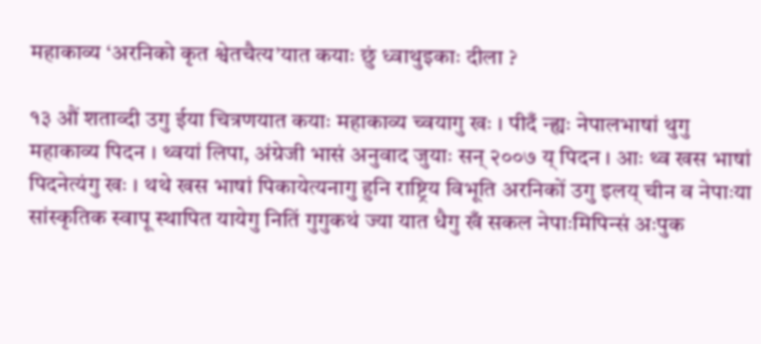महाकाव्य ‘अरनिको कृत श्वेतचैत्य’यात कयाः छुं ध्वाथुइकाः दीला ?

१३ औं शताव्दी उगु ईया चित्रणयात कयाः महाकाव्य च्वयागु खः । पीदँ न्ह्यः नेपालभाषां थुगु महाकाव्य पिदन । थ्वयां लिपा, अंग्रेजी भासं अनुवाद जुयाः सन् २००७ य् पिदन । आः थ्व खस भाषां पिदनेत्यंगु खः । थथे खस भाषां पिकायेत्यनागु हुनि राष्ट्रिय विभूति अरनिकों उगु इलय् चीन व नेपाःया सांस्कृतिक स्वापू स्थापित यायेगु नितिं गुगुकथं ज्या यात धैगु खँ सकल नेपाःमिपिन्सं अःपुक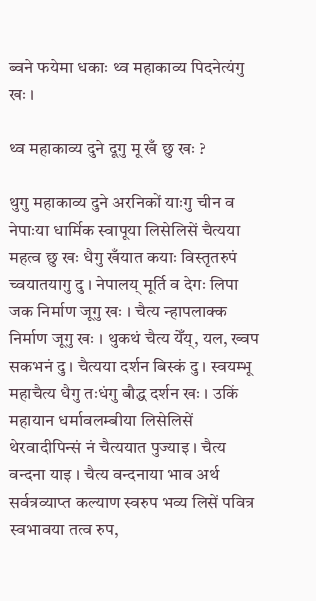ब्वने फयेमा धकाः थ्व महाकाव्य पिदनेत्यंगु खः ।

थ्व महाकाव्य दुने दूगु मू खँ छु खः ?

थुगु महाकाव्य दुने अरनिकों याःगु चीन व नेपाःया धार्मिक स्वापूया लिसेलिसें चैत्यया महत्व छु खः धैगु खँयात कयाः विस्तृतरुपं च्वयातयागु दु । नेपालय् मूर्ति व देगः लिपा जक निर्माण जूगु खः । चैत्य न्हापलाक्क निर्माण जूगु खः । थुकथं चैत्य येँय्, यल, ख्वप सकभनं दु । चैत्यया दर्शन बिस्कं दु । स्वयम्भू महाचैत्य धैगु तःधंगु बौद्ध दर्शन खः । उकिं महायान धर्मावलम्बीया लिसेलिसें थेरवादीपिन्सं नं चैत्ययात पुज्याइ । चैत्य वन्दना याइ । चैत्य वन्दनाया भाव अर्थ सर्वत्रव्याप्त कल्याण स्वरुप भव्य लिसें पवित्र स्वभावया तत्व रुप,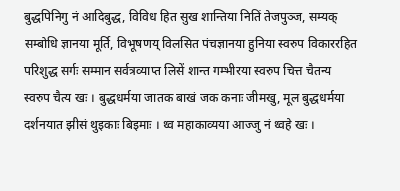बुद्धपिनिगु नं आदिबुद्ध, विविध हित सुख शान्तिया नितिं तेजपुञ्ज, सम्यक् सम्बोधि ज्ञानया मूर्ति, विभूषणय् विलसित पंचज्ञानया हुनिया स्वरुप विकाररहित परिशुद्ध सर्गः सम्मान सर्वत्रव्याप्त लिसें शान्त गम्भीरया स्वरुप चित्त चैतन्य स्वरुप चैत्य खः । बुद्धधर्मया जातक बाखं जक कनाः जीमखु, मूल बुद्धधर्मया दर्शनयात झीसं थुइकाः बिइमाः । थ्व महाकाव्यया आज्जु नं थ्वहे खः ।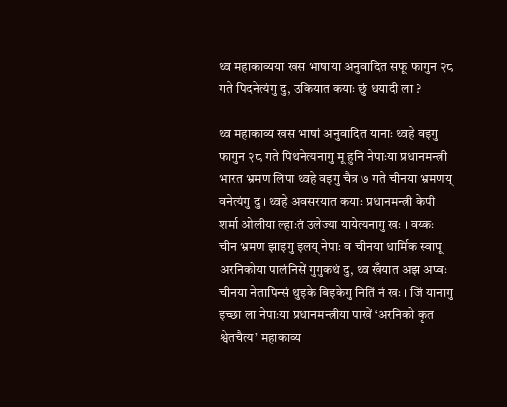थ्व महाकाव्यया खस भाषाया अनुवादित सफू फागुन २८ गते पिदनेत्यंगु दु, उकियात कयाः छुं धयादी ला ?

थ्व महाकाव्य खस भाषां अनुवादित यानाः थ्वहे वइगु फागुन २८ गते पिथनेत्यनागु मू हुनि नेपाःया प्रधानमन्त्री भारत भ्रमण लिपा थ्वहे वइगु चैत्र ७ गते चीनया भ्रमणय् वनेत्यंगु दु । थ्वहे अवसरयात कयाः प्रधानमन्त्री केपी शर्मा ओलीया ल्हाःतं उलेज्या यायेत्यनागु खः । वय्कः चीन भ्रमण झाइगु इलय् नेपाः व चीनया धार्मिक स्वापू अरनिकोया पालंनिसें गुगुकथं दु, थ्व खँयात अझ अप्वः चीनया नेतापिन्सं थुइके बिइकेगु नितिं नं खः । जिं यानागु इच्छा ला नेपाःया प्रधानमन्त्रीया पाखें ‘अरनिको कृत श्वेतचैत्य’ महाकाव्य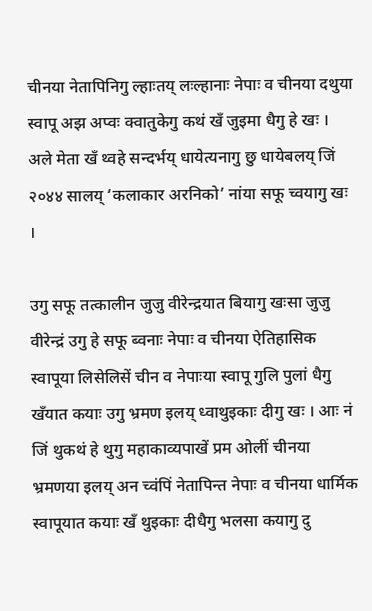चीनया नेतापिनिगु ल्हाःतय् लःल्हानाः नेपाः व चीनया दथुया स्वापू अझ अप्वः क्वातुकेगु कथं खँ जुइमा धैगु हे खः । अले मेता खँ थ्वहे सन्दर्भय् धायेत्यनागु छु धायेबलय् जिं २०४४ सालय् ‘कलाकार अरनिको’ नांया सफू च्वयागु खः ।

उगु सफू तत्कालीन जुजु वीरेन्द्रयात बियागु खःसा जुजु वीरेन्द्रं उगु हे सफू ब्वनाः नेपाः व चीनया ऐतिहासिक स्वापूया लिसेलिसें चीन व नेपाःया स्वापू गुलि पुलां धैगु खँयात कयाः उगु भ्रमण इलय् ध्वाथुइकाः दीगु खः । आः नं जिं थुकथं हे थुगु महाकाव्यपाखें प्रम ओलीं चीनया भ्रमणया इलय् अन च्वंपिं नेतापिन्त नेपाः व चीनया धार्मिक स्वापूयात कयाः खँ थुइकाः दीधैगु भलसा कयागु दु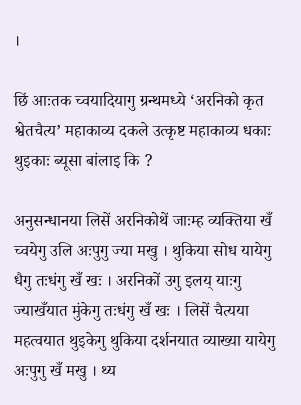।

छिं आःतक च्वयादियागु ग्रन्थमध्ये ‘अरनिको कृत श्वेतचैत्य’ महाकाव्य दकले उत्कृष्ट महाकाव्य धकाः थुइकाः ब्यूसा बांलाइ कि ?

अनुसन्धानया लिसें अरनिकोथें जाःम्ह व्यक्तिया खँ च्वयेगु उलि अःपुगु ज्या मखु । थुकिया सोध यायेगु धैगु तःधंगु खँ खः । अरनिकों उगु इलय् याःगु ज्याखँयात मुंकेगु तःधंगु खँ खः । लिसें चैत्यया महत्वयात थुइकेगु थुकिया दर्शनयात व्याख्या यायेगु अःपुगु खँ मखु । थ्य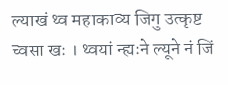ल्याखं थ्व महाकाव्य जिगु उत्कृष्ट च्वसा खः । थ्वयां न्ह्यःने ल्यूने नं जिं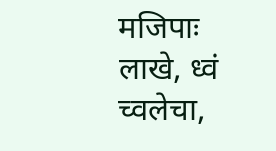मजिपाः लाखे, ध्वं च्वलेचा,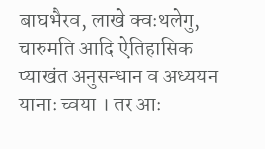बाघभैरव, लाखे क्वःथलेगु, चारुमति आदि ऐतिहासिक प्याखंत अनुसन्धान व अध्ययन यानाः च्वया । तर आः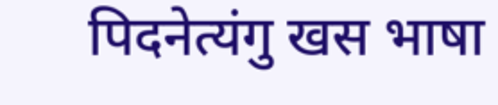पिदनेत्यंगु खस भाषा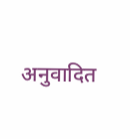अनुवादित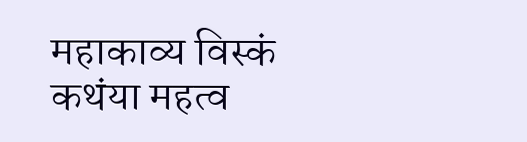महाकाव्य विस्कं कथंया महत्व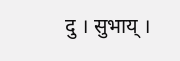दु । सुभाय् ।